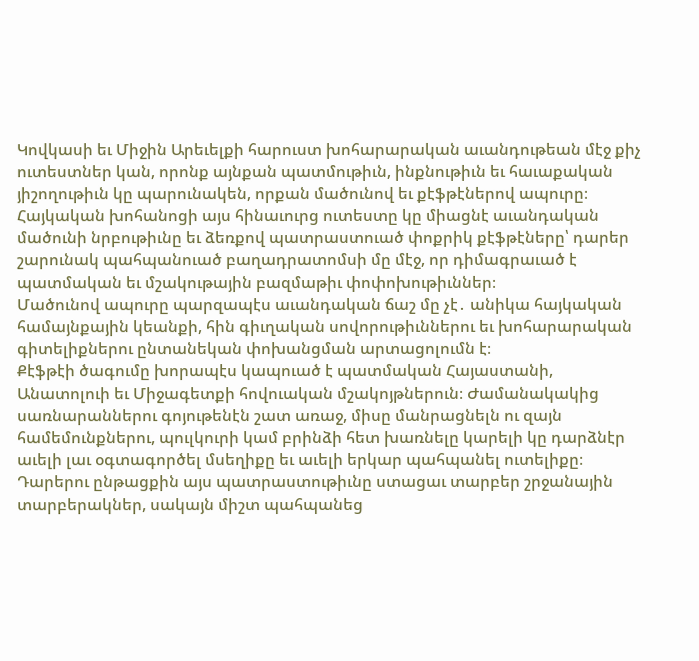Կովկասի եւ Միջին Արեւելքի հարուստ խոհարարական աւանդութեան մէջ քիչ ուտեստներ կան, որոնք այնքան պատմութիւն, ինքնութիւն եւ հաւաքական յիշողութիւն կը պարունակեն, որքան մածունով եւ քէֆթէներով ապուրը։ Հայկական խոհանոցի այս հինաւուրց ուտեստը կը միացնէ աւանդական մածունի նրբութիւնը եւ ձեռքով պատրաստուած փոքրիկ քէֆթէները՝ դարեր շարունակ պահպանուած բաղադրատոմսի մը մէջ, որ դիմագրաւած է պատմական եւ մշակութային բազմաթիւ փոփոխութիւններ։
Մածունով ապուրը պարզապէս աւանդական ճաշ մը չէ․ անիկա հայկական համայնքային կեանքի, հին գիւղական սովորութիւններու եւ խոհարարական գիտելիքներու ընտանեկան փոխանցման արտացոլումն է։
Քէֆթէի ծագումը խորապէս կապուած է պատմական Հայաստանի, Անատոլուի եւ Միջագետքի հովուական մշակոյթներուն։ Ժամանակակից սառնարաններու գոյութենէն շատ առաջ, միսը մանրացնելն ու զայն համեմունքներու, պուլկուրի կամ բրինձի հետ խառնելը կարելի կը դարձնէր աւելի լաւ օգտագործել մսեղիքը եւ աւելի երկար պահպանել ուտելիքը։
Դարերու ընթացքին այս պատրաստութիւնը ստացաւ տարբեր շրջանային տարբերակներ, սակայն միշտ պահպանեց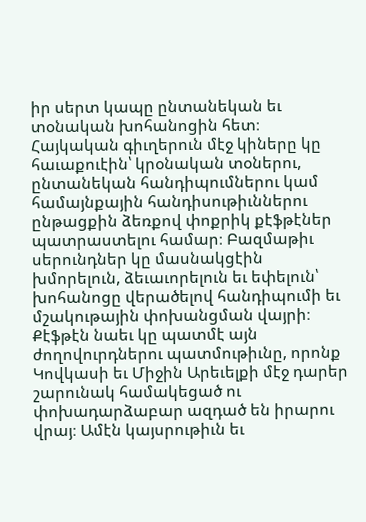իր սերտ կապը ընտանեկան եւ տօնական խոհանոցին հետ։
Հայկական գիւղերուն մէջ կիները կը հաւաքուէին՝ կրօնական տօներու, ընտանեկան հանդիպումներու կամ համայնքային հանդիսութիւններու ընթացքին ձեռքով փոքրիկ քէֆթէներ պատրաստելու համար։ Բազմաթիւ սերունդներ կը մասնակցէին խմորելուն, ձեւաւորելուն եւ եփելուն՝ խոհանոցը վերածելով հանդիպումի եւ մշակութային փոխանցման վայրի։
Քէֆթէն նաեւ կը պատմէ այն ժողովուրդներու պատմութիւնը, որոնք Կովկասի եւ Միջին Արեւելքի մէջ դարեր շարունակ համակեցած ու փոխադարձաբար ազդած են իրարու վրայ։ Ամէն կայսրութիւն եւ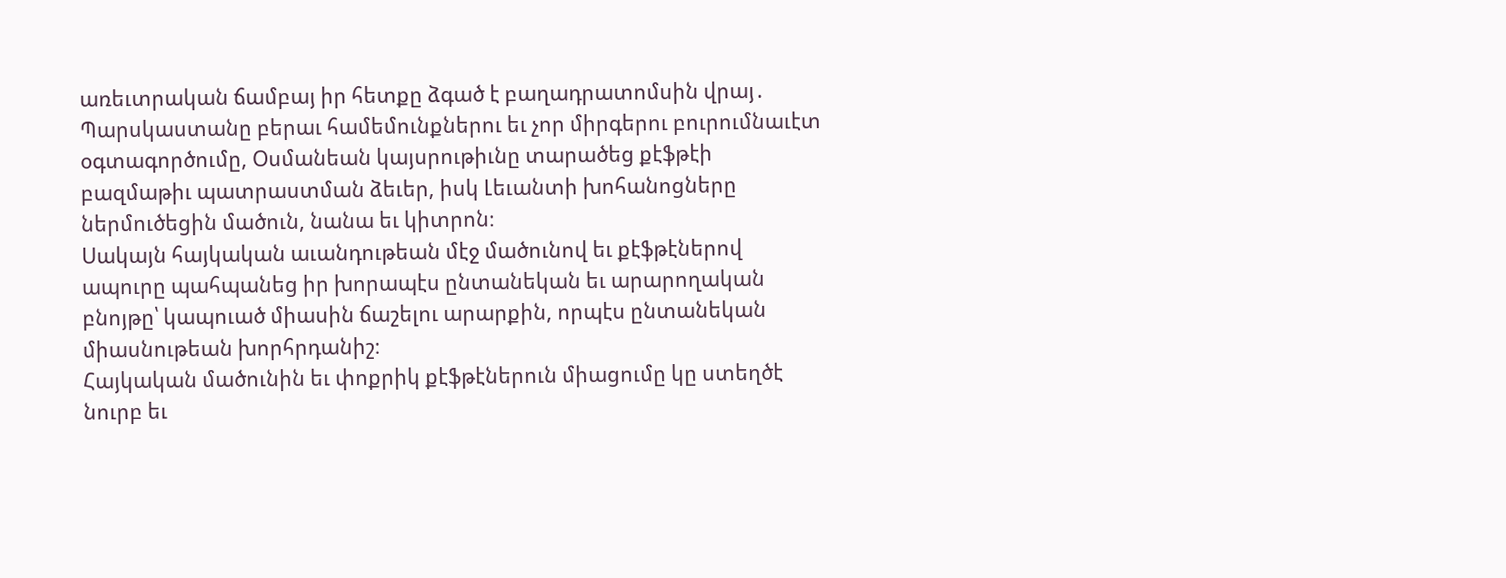առեւտրական ճամբայ իր հետքը ձգած է բաղադրատոմսին վրայ․ Պարսկաստանը բերաւ համեմունքներու եւ չոր միրգերու բուրումնաւէտ օգտագործումը, Օսմանեան կայսրութիւնը տարածեց քէֆթէի բազմաթիւ պատրաստման ձեւեր, իսկ Լեւանտի խոհանոցները ներմուծեցին մածուն, նանա եւ կիտրոն։
Սակայն հայկական աւանդութեան մէջ մածունով եւ քէֆթէներով ապուրը պահպանեց իր խորապէս ընտանեկան եւ արարողական բնոյթը՝ կապուած միասին ճաշելու արարքին, որպէս ընտանեկան միասնութեան խորհրդանիշ։
Հայկական մածունին եւ փոքրիկ քէֆթէներուն միացումը կը ստեղծէ նուրբ եւ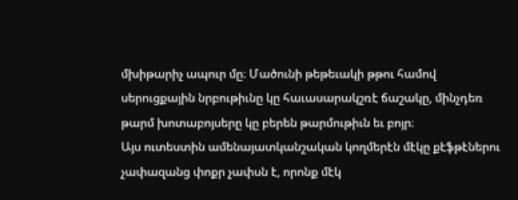մխիթարիչ ապուր մը։ Մածունի թեթեւակի թթու համով սերուցքային նրբութիւնը կը հաւասարակշռէ ճաշակը, մինչդեռ թարմ խոտաբոյսերը կը բերեն թարմութիւն եւ բոյր։
Այս ուտեստին ամենայատկանշական կողմերէն մէկը քէֆթէներու չափազանց փոքր չափսն է, որոնք մէկ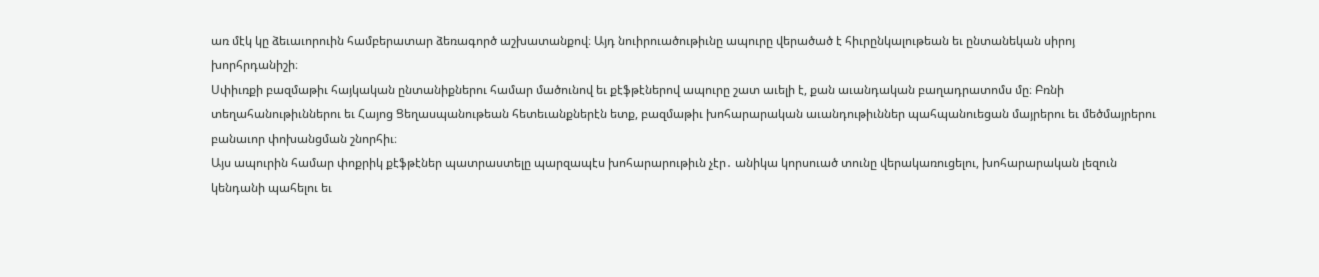առ մէկ կը ձեւաւորուին համբերատար ձեռագործ աշխատանքով։ Այդ նուիրուածութիւնը ապուրը վերածած է հիւրընկալութեան եւ ընտանեկան սիրոյ խորհրդանիշի։
Սփիւռքի բազմաթիւ հայկական ընտանիքներու համար մածունով եւ քէֆթէներով ապուրը շատ աւելի է, քան աւանդական բաղադրատոմս մը։ Բռնի տեղահանութիւններու եւ Հայոց Ցեղասպանութեան հետեւանքներէն ետք, բազմաթիւ խոհարարական աւանդութիւններ պահպանուեցան մայրերու եւ մեծմայրերու բանաւոր փոխանցման շնորհիւ։
Այս ապուրին համար փոքրիկ քէֆթէներ պատրաստելը պարզապէս խոհարարութիւն չէր․ անիկա կորսուած տունը վերակառուցելու, խոհարարական լեզուն կենդանի պահելու եւ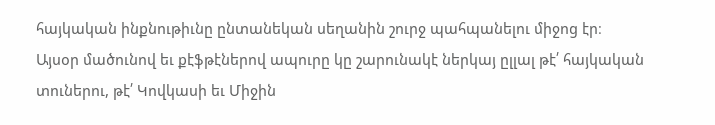հայկական ինքնութիւնը ընտանեկան սեղանին շուրջ պահպանելու միջոց էր։
Այսօր մածունով եւ քէֆթէներով ապուրը կը շարունակէ ներկայ ըլլալ թէ՛ հայկական տուներու, թէ՛ Կովկասի եւ Միջին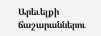Արեւելքի ճաշարաններու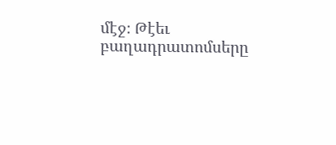մէջ։ Թէեւ բաղադրատոմսերը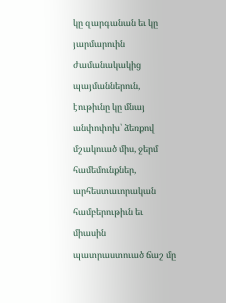կը զարգանան եւ կը յարմարուին ժամանակակից պայմաններուն, էութիւնը կը մնայ անփոփոխ՝ ձեռքով մշակուած միս, ջերմ համեմունքներ, արհեստաւորական համբերութիւն եւ միասին պատրաստուած ճաշ մը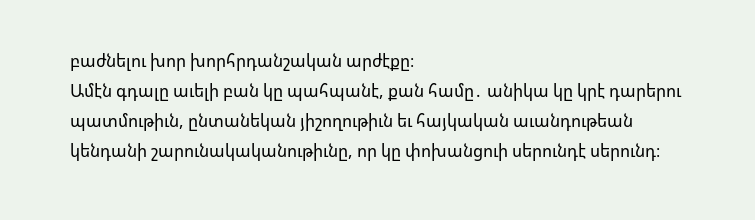բաժնելու խոր խորհրդանշական արժէքը։
Ամէն գդալը աւելի բան կը պահպանէ, քան համը․ անիկա կը կրէ դարերու պատմութիւն, ընտանեկան յիշողութիւն եւ հայկական աւանդութեան կենդանի շարունակականութիւնը, որ կը փոխանցուի սերունդէ սերունդ։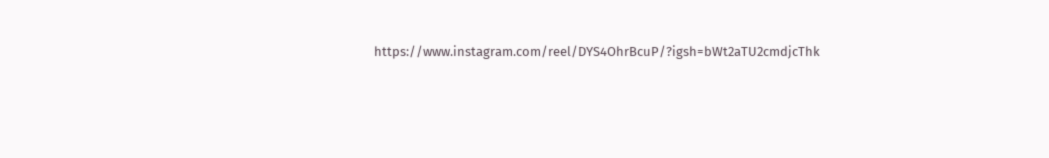https://www.instagram.com/reel/DYS4OhrBcuP/?igsh=bWt2aTU2cmdjcThk